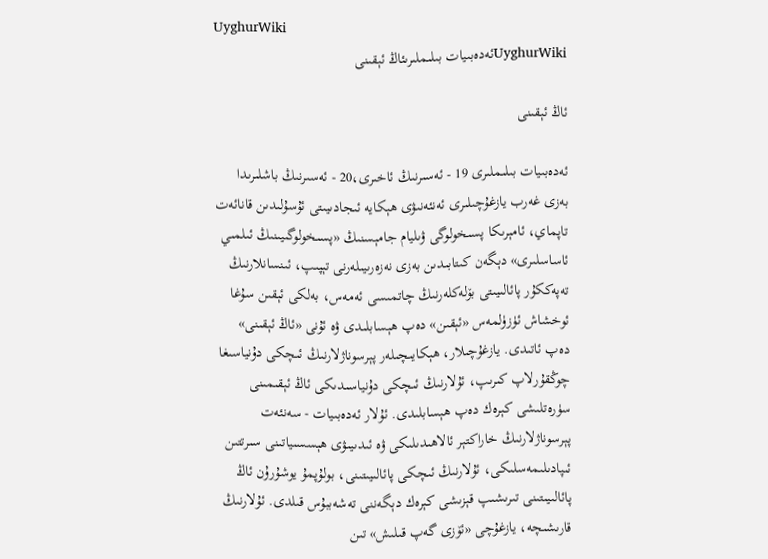UyghurWiki
UyghurWikiئەدەبىيات بىلىملىرىئاڭ ئېقىنى

ئاڭ ئېقىنى

ئەدەبىيات بىلىملىرى 19 - ئەسىرنىڭ ئاخىرى،20 - ئەسىرنىڭ باشلىرىدا بەزى غەرب يازغۇچىلىرى ئەنئەنىۋى ھېكايە ئىجادىيىتى ئۇسۇلىدىن قانائەت تاپماي، ئامېرىكا پسىخولوگى ۋىليام جامېسنىڭ «پسىخولوگىيىنىڭ ئىلمىي ئاساسلىرى» دېگەن كىتابىدىن بەزى نەزەرىيىلەرنى تېپىپ، ئىنسانلارنىڭ تەپەككۇر پائالىيىتى بۆلەكلەرنىڭ چاتمىسى ئەمەس، بەلكى ئېقىن سۇغا ئوخشاش ئۈزۈلمەس «ئېقىن» دەپ ھېسابلىدى ۋە ئۇنى «ئاڭ ئېقىنى» دەپ ئاتىدى. يازغۇچىلار، ھېكايىچىلەر پېرسوناژلارنىڭ ئىچكى دۇنياسىغا چوڭقۇرلاپ كىرىپ، ئۇلارنىڭ ئىچكى دۇنياسىدىكى ئاڭ ئېقىمىنى سۈرەتلىشى كېرەك دەپ ھېسابلىدى. ئۇلار ئەدەبىيات - سەنئەت پېرسوناژلارنىڭ خاراكتېر ئالاھىدىلىكى ۋە ئىدىيىۋى ھېسسىياتىنى سىرتتىن ئىپادىلىمەسلىكى، ئۇلارنىڭ ئىچكى پائالىيىتىنى، بولۇپمۇ يوشۇرۇن ئاڭ پائالىيىتىنى تىرىشىپ قېزىشى كېرەك دېگەننى تەشەببۇس قىلدى. ئۇلارنىڭ قارىشىچە، يازغۇچى «ئۆزى گەپ قىلىش» تىن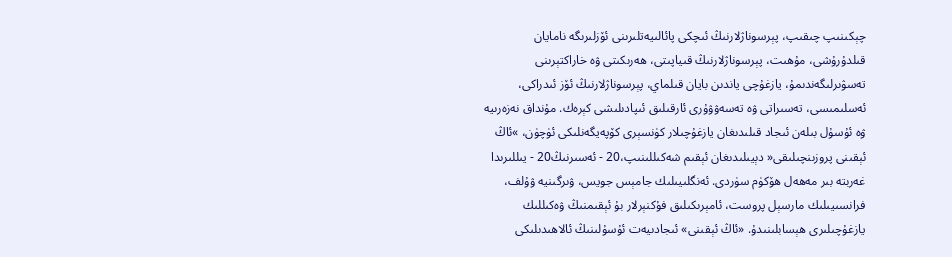چېكىنىپ چىقىپ، پېرسوناژلارنىڭ ئىچكى پائالىيەتلىرىنى ئۆزلىرىگە نامايان قىلدۇرۇشى، مۇھىت، پېرسوناژلارنىڭ قىياپىتى، ھەرىكىتى ۋە خاراكتېرىنى تەسۋىرلىگەندىمۇ، يازغۇچى ياندىن بايان قىلماي، پېرسوناژلارنىڭ ئۆز ئىدراكى، ئەسلىمىسى، تەسىراتى ۋە تەسەۋۋۇرى ئارقىلىق ئىپادىلىشى كېرەك. مۇنداق نەزەرىيە ۋە ئۇسۇل بىلەن ئىجاد قىلىدىغان يازغۇچىلار كۈنسېرى كۆپەيگەنلىكى ئۈچۈن، »ئاڭ ئېقىنى پروزىنچىلىقى« دېيىلىدىغان ئېقىم شەكىللىنىپ،20 - ئەسىرنىڭ20 - يىللىرىدا غەربتە بىر مەھەل ھۆكۈم سۈردى. ئەنگلىيىلىك جامېس جويس، ۋىرگىنيە ۋۇلف، فرانسىيىلىك مارسېل پروست، ئامېرىكىلىق فۇكنېرلار بۇ ئېقىمنىڭ ۋەكىللىك يازغۇچىلىرى ھېسابلىنىدۇ. «ئاڭ ئېقىنى» ئىجادىيەت ئۇسۇلىنىڭ ئالاھىدىلىكى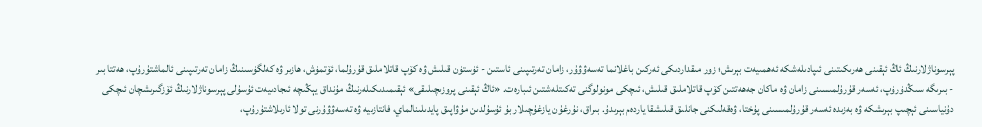پېرسوناژلارنىڭ ئاڭ ئېقىنى ھەرىكىتىنى ئىپادىلەشكە ئەھمىيەت بېرىش؛ زور مىقداردىكى ئەركىن باغلانما تەسەۋۋۇر، زامان تەرتىپىنى ئاستىن - ئۈستۈن قىلىش ۋە كۆپ قاتلاملىق قۇرۇلما، ئۆتمۈش، ھازىر ۋە كەلگۈسىنىڭ زامان تەرتىپىنى ئالماشتۇرۇپ، ھەتتا بىر - بىرىگە سىڭدۈرۈپ، ئەسەر قۇرۇلمىسىنى زامان ۋە ماكان جەھەتتىن كۆپ قاتلاملىق قىلىش، ئىچكى مونولوگنى تەكىتلەشتىن ئىبارەت. «ئاڭ ئېقىنى پروزىچىلىقى» ئېقىمىدىكىلەرنىڭ مۇنداق يېڭىچە ئىجادىيەت ئۇسۇلى پېرسوناژلارنىڭ ئۆزگىرىشچان ئىچكى دۇنياسىنى ئېچىپ بېرىشكە ۋە بەزىدە ئەسەر قۇرۇلمىسىنى پۇختا، ۋەقەلىكنى جانلىق قىلىشقا ياردەم بېرىدۇ. بىراق، نۇرغۇن يازغۇچىلار بۇ ئۇسۇلدىن مۇۋاپىق پايدىلىنالماي، فانتازىيە ۋە تەسەۋۋۇرنى تولا ئارىلاشتۇرۇپ،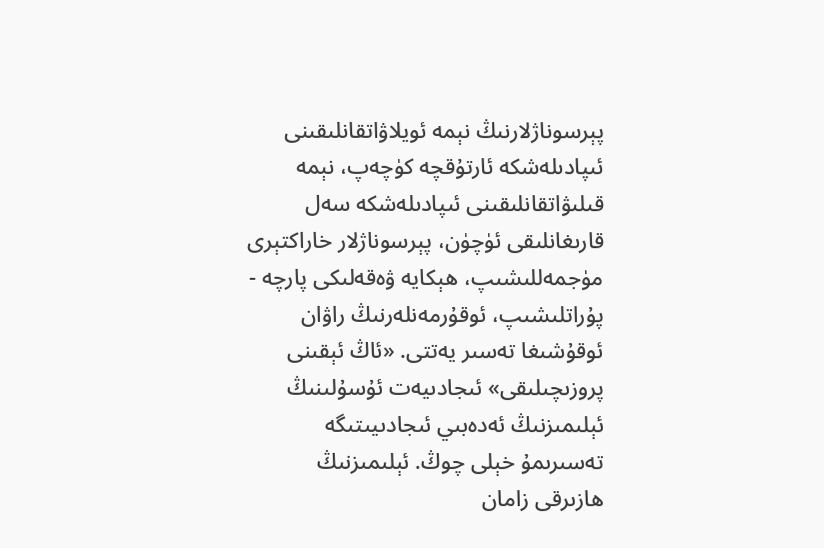پېرسوناژلارنىڭ نېمە ئويلاۋاتقانلىقىنى ئىپادىلەشكە ئارتۇقچە كۈچەپ، نېمە قىلىۋاتقانلىقىنى ئىپادىلەشكە سەل قارىغانلىقى ئۈچۈن، پېرسوناژلار خاراكتېرى مۈجمەللىشىپ، ھېكايە ۋەقەلىكى پارچە - پۇراتلىشىپ، ئوقۇرمەنلەرنىڭ راۋان ئوقۇشىغا تەسىر يەتتى. «ئاڭ ئېقىنى پروزىچىلىقى» ئىجادىيەت ئۇسۇلىنىڭ ئېلىمىزنىڭ ئەدەبىي ئىجادىيىتىگە تەسىرىمۇ خېلى چوڭ. ئېلىمىزنىڭ ھازىرقى زامان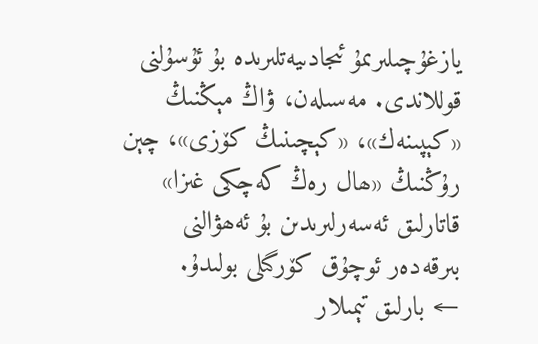يازغۇچىلىرىمۇ ئىجادىيەتلىرىدە بۇ ئۇسۇلنى قوللاندى. مەسىلەن، ۋاڭ مېڭنىڭ «كېپىنەك»، «كېچىنىڭ كۆزى»، چېن رۇڭنىڭ «ھال رەڭ كەچكى غىزا» قاتارلىق ئەسەرلىرىدىن بۇ ئەھۋالنى بىرقەدەر ئوچۇق كۆرگىلى بولىدۇ.
← بارلىق تېمىلار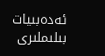ئەدەبىيات بىلىملىرى